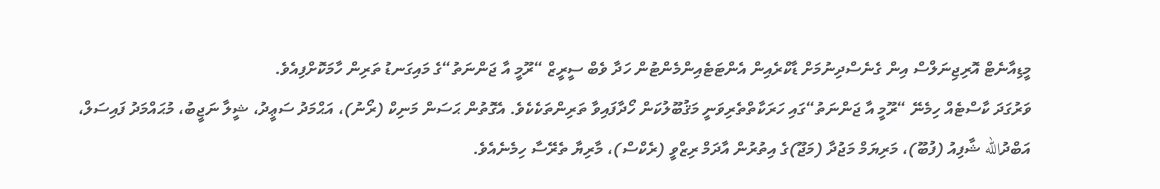މީޑިއާނެޓް އޮރިޖިނަލްސް އިން ގެނެސްދިނުމަށް ޑާކްރެއިން އެންޓަޓެއިންމެންޓުން ހަދާ ވެބް ސީރީޒް “ރޫމީ އާ ޖަންނަތު“ގެ މައިގަނޑު ތަރިން ހާމަކޮށްފިއެވެ.
ވަރުގަދަ ކާސްޓެއް ހިމެނޭ “ރޫމީ އާ ޖަންނަތު“ގައި ހަރަކާތްތެރިވަނީ މަޤުބޫލުކަން ހޯދާފައިވާ ތަރިންތަކެކެވެ. އެގޮތުން ޙަސަން މަނިކް (ރޯނު)، އަޙްމަދު ސަޢީދު، ޝީލާ ނަޖީބު، މުޙައްމަދު ފައިސަލް، އަބްދުالله ޝާފިއު (ފުބޫ)، މަރިޔަމް މަޖުދާ (މަޖޫ)ގެ އިތުރުން އާދަމް ރިޒްވީ (ރެކްސް)، މާރިޔާ ތެރޭސާ ހިމެނެއެވެ.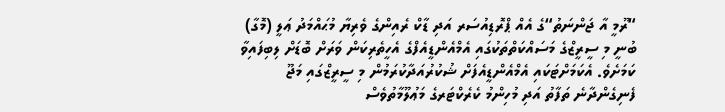“ރޫމީ އާ ޖަންނަތު“ގެ އެއް ޕްރޮޑިއުސަރ އަދި ޑާކް ރެއިންގެ ވެރިޔާ މުޙައްމަދު ޢަލީ (މޮގާ) ބުނީ މި ސީރީޒްގެ މަސައްކަތްތަކުގައި އެމްއެންޑީއެފްގެ އެހީތެރިކަން ވަރަށް ބޮޑަށް ލިބިފައިވާ ކަމަށެވެ. އެކަމަށްޓަކައި އެމްއެންޑީއެފަށް ޝުކުރުއަދާކުރަމުން މި ސީރީޒްގައި މަޖޫ ފެނިގެންދާނެ ތަފާތު އަދި މުހިންމު ކެރެކްޓަރގެ މަޢުލޫމާތުވެސް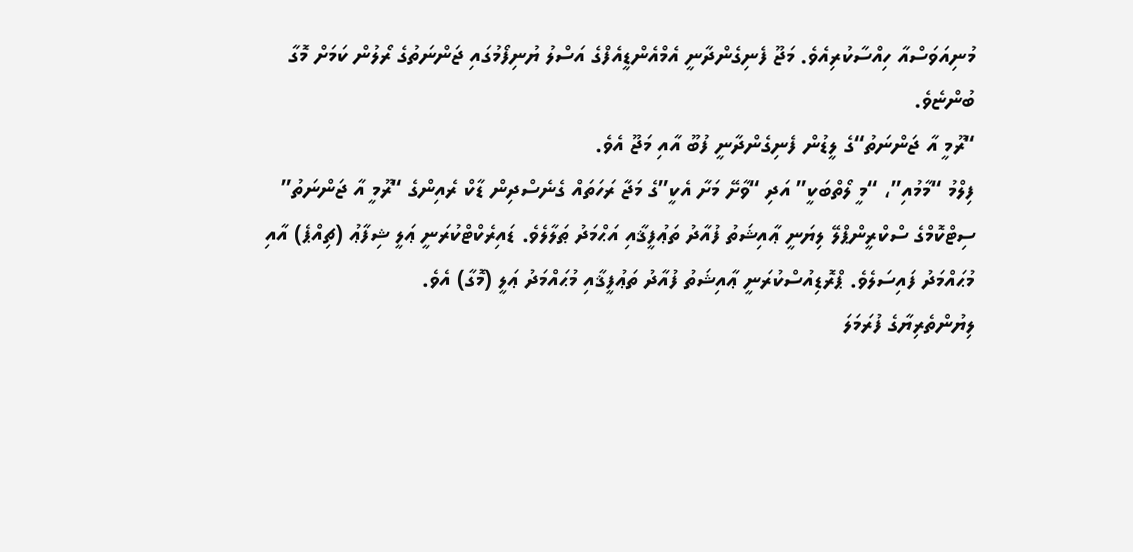މުނިއަވަސްއާ ހިއްސާކުރިއެވެ. މަޖޫ ފެނިގެންދާނީ އެމްއެންޑީއެފްގެ އަސްލު ޔުނިފޯމުގައި ޖަންނަތުގެ ރޯލުން ކަމަށް މޮގާ ބުންޏެވެ.
“ރޫމީ އާ ޖަންނަތު“ގެ ލީޑުން ފެނިގެންދާނީ ފުބޫ އާއި މަޖޫ އެވެ.
ފިލްމު “މާމުއި”، “މީ ލޯތްބަކީ” އަދި “ވާށޭ މަށާ އެކީ”ގެ މަޖާ ރަހަތައް ގެނެސްދިން ޑާކް ރެއިންގެ “ރޫމީ އާ ޖަންނަތު” ސިޓްކޮމްގެ ސްކްރީންޕްލޭ ލިޔަނީ ޢާއިޝަތު ފުއާދު ތަޢުފީޤާއި އަޙްމަދު ޠަލާލެވެ. ޑައިރެކްޓްކުރަނީ ޢަލީ ޝިފާޢު (ޗިއްޕެ) އާއި މުޙައްމަދު ފައިސަލެވެ. ޕްރޮޑިއުސްކުރަނީ ޢާއިޝަތު ފުއާދު ތަޢުފީޤާއި މުޙައްމަދު ޢަލީ (މޮގާ) އެވެ.
ލިޔުންތެރިޔާގެ ފުރަމަލަ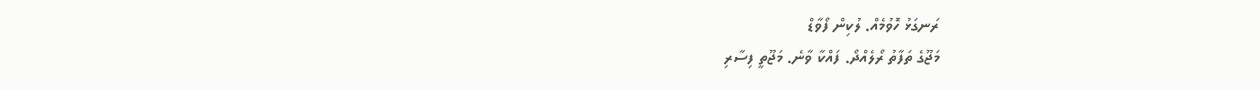ރަނގަޅު ހޮވުމެއް. ލުކިން ފޯވާޑް
މަޖޫގެ ތަފާތު ރޯލެއްދޯ. ފައްކާ ވާނެ. މަޖޫތީ ފިސާރި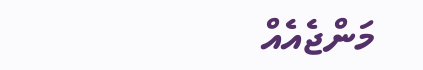މަންޖެއެއް